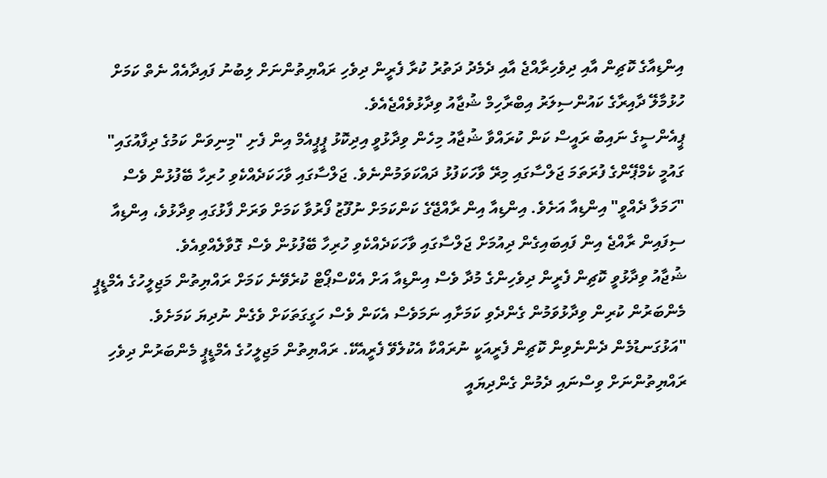އިންޑިއާގެ ކޮޗިން އާއި ދިވެހިރާއްޖެ އާއި ދެމެދު ދަތުރު ކުރާ ފެރީން ދިވެހި ރައްޔިތުންނަށް ލިބުނު ފައިދާއެއް ނެތް ކަމަށް ހުޅުމާލޭ ދާއިރާގެ ކައުންސިލަރު އިބްރާހިމް ޝުޖާއު ވިދާޅުވެއްޖެއެވެ.
ޕީއެންސީގެ ނައިބު ރައީސް ކަން ކުރައްވާ ޝުޖާއު މިހެން ވިދާޅުވީ އިދިކޮޅު ޕީޕީއެމް އިން ފެށި "މިނިވަން ކަމުގެ ދިފާއުގައި" ގައުމީ ކެމްޕޭންގެ ފުރަތަމަ ޖަލްސާގައި މިރޭ ވާހަކަފުޅު ދައްކަވަމުންނެވެ. ޖަލްސާގައި ވާހަކަދެއްކެވި ހުރިހާ ބޭފުޅުން ވެސް "ހަމަލާ ދެއްވީ" އިންޑިއާ އަށެވެ. އިންޑިއާ އިން ރާއްޖޭގެ ކަންކަމަށް ނުފޫޒު ފޯރުވާ ކަމަށް ވަރަށް ފާޅުގައި ވިދާޅުވެ، އިންޑިއާ ސިފައިން ރާއްޖެ އިން ފައިބައިގެން ދިއުމަށް ޖަލްސާގައި ވާހަކަދެއްކެވި ހުރިހާ ބޭފުޅުން ވެސް ގޮވާލެއްވިއެވެ.
ޝުޖާއު ވިދާޅުވީ ކޮޗިން ފެރީން ދިވެހިންގެ މުދާ ވެސް އިންޑިއާ އަށް އެކްސްޕޯޓް ކުރެވޭނެ ކަމަށް ރައްޔިތުން މަޖިލީހުގެ އެމްޑީޕީ މެންބަރުން ކުރިން ވިދާޅުވަމުން ގެންދެވި ކަމަށާއި ނަމަވެސް އެކަން ވެސް ހަގީގަތަކަށް ވެގެން ނުދިޔަ ކަމަށެވެ.
"އަޅުގަނޑުމެން ދެންނެވިން ކޮޗިން ފެރީއަކީ ނުރައްކާ އެކުލެވޭ ފެރީއެކޭ. ރައްޔިތުން މަޖިލީހުގެ އެމްޑީޕީ މެންބަރުން ދިވެހި ރައްޔިތުންނަށް ވިސްނައި ދެމުން ގެންދިޔައީ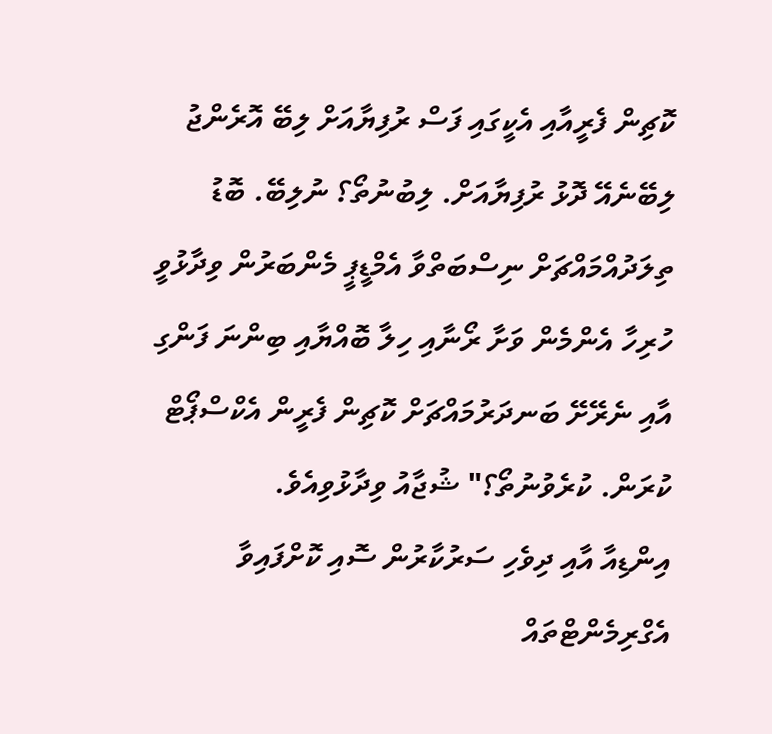ކޮޗިން ފެރީއާއި އެކީގައި ފަސް ރުފިޔާއަށް ލިބޭ އޮރެންޖު ލިބޭނެއޭ ދޮޅު ރުފިޔާއަށް. ލިބުނުތޯ؟ ނުލިބޭ. ބޮޑު ތިލަދުއްމައްޗަށް ނިސްބަތްވާ އެމްޑީޕީ މެންބަރުން ވިދާޅުވީ ހުރިހާ އެންމެން ވަށާ ރޯނާއި ހިލާ ބޮއްޔާއި ބިންނަ ފަންގި އާއި ނެރޭށޭ ބަނދަރުމައްޗަށް ކޮޗިން ފެރީން އެކްސްޕޯޓް ކުރަން. ކުރެވުނުތޯ؟" ޝުޖާއު ވިދާޅުވިއެވެ.
އިންޑިއާ އާއި ދިވެހި ސަރުކާރުން ސޮއި ކޮށްފައިވާ އެގްރިމެންޓްތައް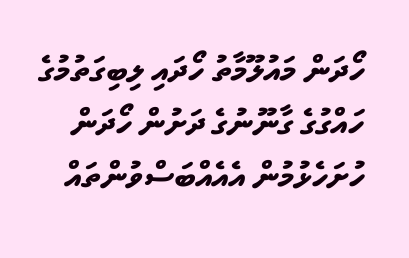ހޯދަން މައުލޫމާތު ހޯދައި ލިބިގަތުމުގެ ހައްގުގެ ގާނޫނުގެ ދަށުން ހޯދަން ހުށަހެޅުމުން އެއެއްބަސްވުންތައް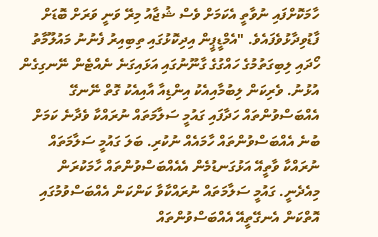ހާމަކޮށްފައި ނުވާތީ އެކަމަށް ވެސް ޝުޖާއު މިރޭ ވަނީ ވަރަށް ބޮޑަށް ފާޑުވިދާޅުވެފައެވެ. "އެމްޑީޕީން އިދިކޮޅުގައި ތިބިއިރު ފެނުނު މައުލޫމާތު ހޯދައި ލިބިގަތުމުގެ ހައްގުގެ ގާނޫނުގައި އަޅައިގަނެ ނެއްޓެން ނޭނގިގެން އުޅުނު. ވެރިކަން ލިބުމާއިއެކު އިންޑިއާ އާއިއެކު ގޮތް ނޭނގޭ އެއްބަސްވުންތައް ހަދާފައި ގައުމީ ސަލާމަތައް ނުރައްކާ ވެދާނެ ކަމަށް ބުނެ އެއްބަސްވުންތައް ހާމައެއް ނުކުރި. ބަލަ ގައުމީ ސަލާމަތައް ނުރައްކާ ވާތީއޭ އަޅުގަނޑުމެން އެއެއްބަސްވުންތައް ހާމަކުރަން މިއެދެނީ. ގައުމީ ސަލާމަތައް ނުރައްކާވާ ކަންކަން އެއްބަސްވުމުގައި އޮތްކަން އެނގޭތީއޭ އެއްބަސްވުންތައް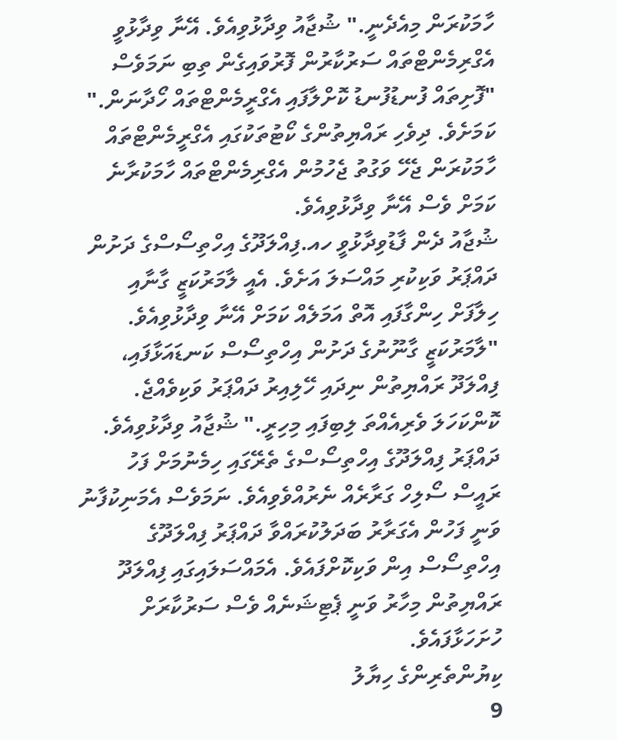ހާމަކުރަން މިއެދެނީ." ޝުޖާއު ވިދާޅުވިއެވެ. އޭނާ ވިދާޅުވީ އެގްރިމެންޓްތައް ސަރުކާރުން ފޮރުވައިގެން ތިބި ނަމަވެސް "ފޮށިތައް ފުނޑުފުނޑު ކޮށްލާފައި އެގްރީމެންޓްތައް ހޯދާނަން." ކަމަށެވެ. ދިވެހި ރައްޔިތުންގެ ކޯޓުތަކުގައި އެގްރީމެންޓްތައް ހާމަކުރަން ޖެހޭ ވަގުތު ޖެހުމުން އެގްރިމެންޓްތައް ހާމަކުރާނެ ކަމަށް ވެސް އޭނާ ވިދާޅުވިއެވެ.
ޝުޖާއު ދެން ފާޑުވިދާޅުވީ ހއ.ފިއްލަދޫގެ އިހްތިސޯސްގެ ދަށުން ދައްޕަރު ވަކިކުރި މައްސަލަ އަށެވެ. އެއީ ލާމަރުކަޒީ ގާނާއި ހިލާފަށް ހިންގާފައި އޮތް އަމަލެއް ކަމަށް އޭނާ ވިދާޅުވިއެވެ. "ލާމަރުކަޒީ ގާނޫނުގެ ދަށުން އިހްތިސޯސް ކަނޑައަޅާފައި، ފިއްލަދޫ ރައްޔިތުން ނިދައި ހޭލިއިރު ދައްޕަރު ވަކިވެއްޖެ. ކޮންކަހަލަ ވެރިއެއްތަ ލިބިފައި މިހިރީ." ޝުޖާއު ވިދާޅުވިއެވެ.
ދައްޕަރު ފިއްލަދޫގެ އިހްތިސޯސްގެ ތެރޭގައި ހިމެނުމަށް ފަހު ރައީސް ސޯލިހް ގަރާރެއް ނެރުއްވެވިއެވެ. ނަމަވެސް އެމަނިކުފާނު ވަނީ ފަހުން އެގަރާރު ބަދަލުކުރައްވާ ދައްޕަރު ފިއްލަދޫގެ އިހްތިސޯސް އިން ވަކިކޮށްފައެވެ. އެމައްސަލައިގައި ފިއްލަދޫ ރައްޔިތުން މިހާރު ވަނީ ޕެޓިޝަނެއް ވެސް ސަރުކާރަށް ހުށަހަޅާފައެވެ.
ކިޔުންތެރިންގެ ހިޔާލު
9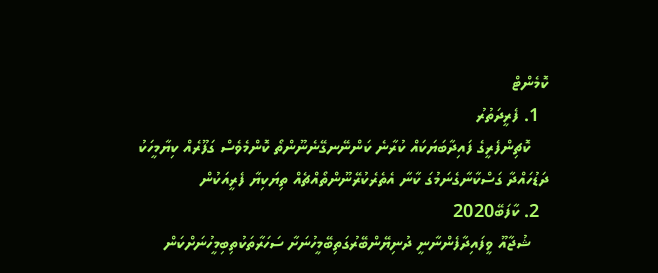ކޮމެންޓް
  1. ފެރީދަތުރު
    ކޮޗިންފެރީގެ ފައިދާބަޔަކައް ކުރާނެ ކަންނޭނގޭނެނޫންތޯ ކޮންމެވެސް ގަފޫރެއް ކިޔާމީހަކު ދަޑުހައްދާ ގަސްކާނާގެނަމުގަ ކާނާ އެތެރެކުރޭނޫންތޯއްޗެއް ތިޔަކިޔާ ފެރީއަކުން
  2. ކާފަބޭ2020
    ޝުޖާއޫ ވީފައިދާފެންނާނީ ދުނިޔޭންބޭރުގަތިބޭމީހުނަށާ ސަހަރާތަކުތިބިމީހުނަށްކަން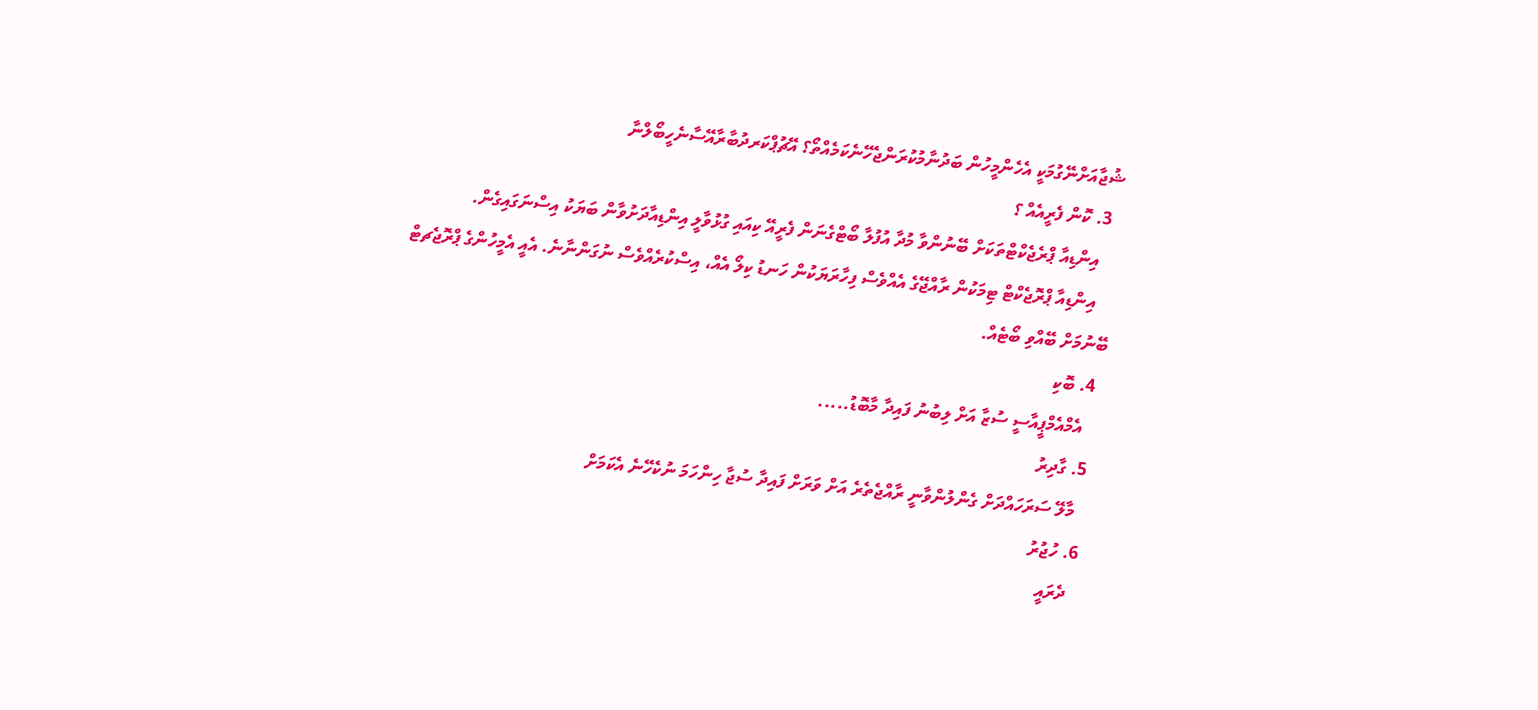ޝުޖާއަށްނޭގުމަކީ އެހެންމީހުން ބަދުނާމުކުރަންޖެހޭނެކަމެއްތޯ؟ އޭޗުޕްކަރދުބާރާއޭސާނެހީބޯލްނާ
  3. ކޮން ފެރީއެއް ؟
    އިންޑިއާ ޕްރެޖެކްޓްތަކަށް ބޭނުންވާ މުދާ އުފުލާ ބޯޓްގެނަން ފެރީއޭ ކިއައި ގުޅުވާލީ އިންޑިއާދަށުވާން ބަޔަކު އިސްނަގައިގެން.
    އިންޑިއާ ޕްރޮޖެކްޓް ޓިމަކުން ރާއްޖޭގެ އެއްވެސް ފިހާރަޔަކުން ހަނޑު ކިލޯ އެއް، އިސްކުރެއްވެސް ނުގަންނާނެ. އެއީ އެމީހުންގެ ޕްރޮޖެޗޓް ބޭނުމަށް ބޭއްވި ބޯޓެއް.
  4. ބޮކި
    އެމްއެމްޕީއާސީ ސުޒާ އަށް ލިބުނު ފައިދާ މާބޮޑު.....
  5. ގާދިރު
    މާލޭ ސަރަހައްދަށް ގެންލުންވާނީ ރާއްޖެތެރެ އަށް ވަރަށް ފައިދާ ސުޖާ ހިންހަމަ ނުކެހޭނެ އެކަމަށް
  6. ހުޖުރު
    ދެރައީ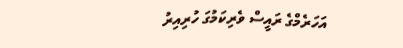އަހަރެމްގެ ރައީސް ވެރިކަމުގަ ހުރިއިރު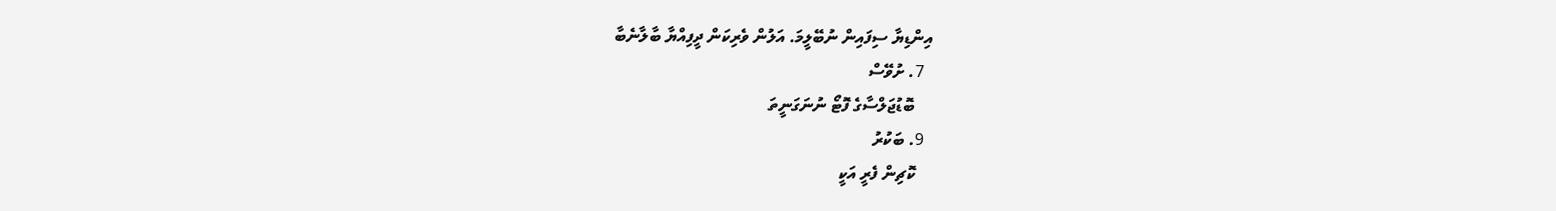އިންޑިޔާ ސިފައިން ނުބޭލީމަ. އަލުން ވެރިކަން ދީފިއްޔާ ބާލާނެބާ
  7. ށުވޭސް
    ބޮޑުޖަލްސާގެ ފޮޓޯ ނުނަގަނީތަ
  9. ބަކުރު
    ކޮޗިން ފެރީ އަކީ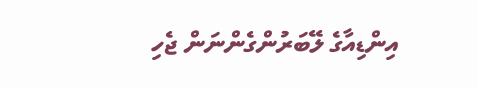އިންޑިއާގެ ލޭބަރުންގެންނަން ޖެހި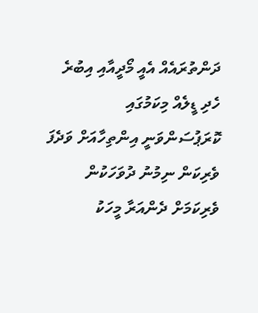ދަންތުރައެއް އެއީ މޯދީއާއި އިބުރެ ހެދި ޑީލެއް މިކަމުގައި ކޮރަޕުސަންވަނީ އިންތިހާއަށް ވަދެފަ ވެރިކަން ނިމުނު ދުވަހަކުން ވެރިކަމަށް ދެންއަރާ މީހަކު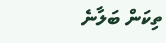ތިކަން ބަލާނެ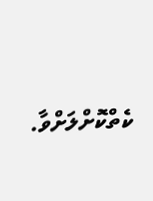ކެތްކޮށްލަށްވާ.